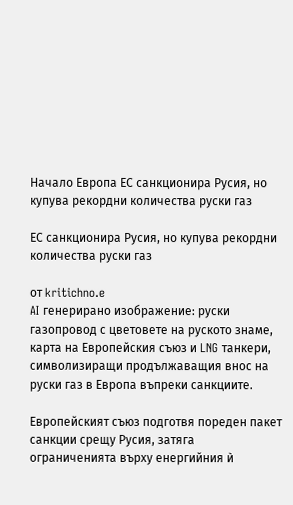Начало Европа ЕС санкционира Русия, но купува рекордни количества руски газ

ЕС санкционира Русия, но купува рекордни количества руски газ

от kritichno.e
AI генерирано изображение: руски газопровод с цветовете на руското знаме, карта на Европейския съюз и LNG танкери, символизиращи продължаващия внос на руски газ в Европа въпреки санкциите.

Европейският съюз подготвя пореден пакет санкции срещу Русия, затяга ограниченията върху енергийния ѝ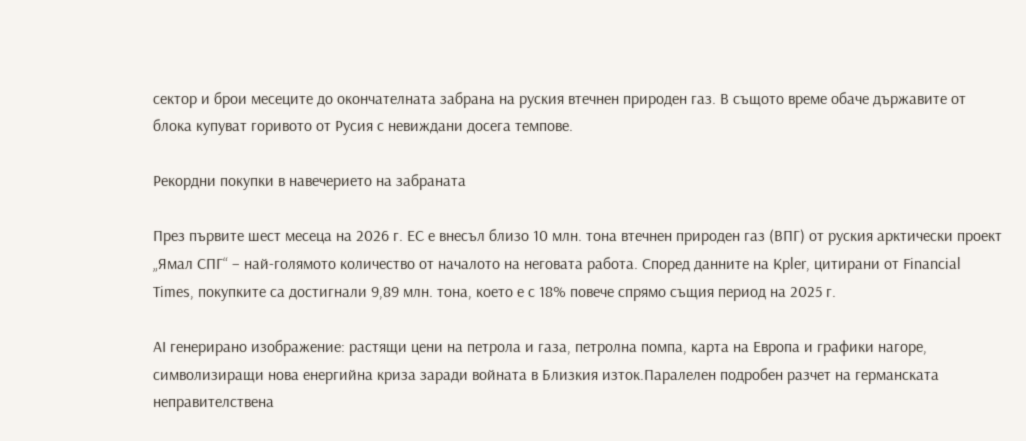сектор и брои месеците до окончателната забрана на руския втечнен природен газ. В същото време обаче държавите от блока купуват горивото от Русия с невиждани досега темпове.

Рекордни покупки в навечерието на забраната

През първите шест месеца на 2026 г. ЕС е внесъл близо 10 млн. тона втечнен природен газ (ВПГ) от руския арктически проект „Ямал СПГ“ – най-голямото количество от началото на неговата работа. Според данните на Kpler, цитирани от Financial Times, покупките са достигнали 9,89 млн. тона, което е с 18% повече спрямо същия период на 2025 г.

AI генерирано изображение: растящи цени на петрола и газа, петролна помпа, карта на Европа и графики нагоре, символизиращи нова енергийна криза заради войната в Близкия изток.Паралелен подробен разчет на германската неправителствена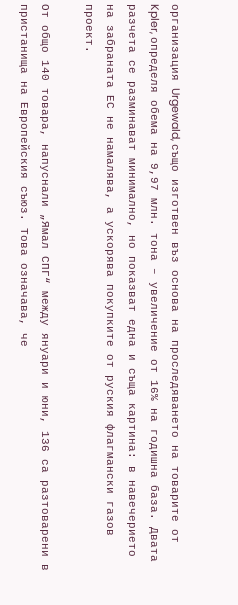организация Urgewald, също изготвен въз основа на проследяването на товарите от Kpler, определя обема на 9,97 млн. тона – увеличение от 16% на годишна база. Двата разчета се разминават минимално, но показват една и съща картина: в навечерието на забраната ЕС не намалява, а ускорява покупките от руския флагмански газов проект.

От общо 140 товара, напуснали „Ямал СПГ“ между януари и юни, 136 са разтоварени в пристанища на Европейския съюз. Това означава, че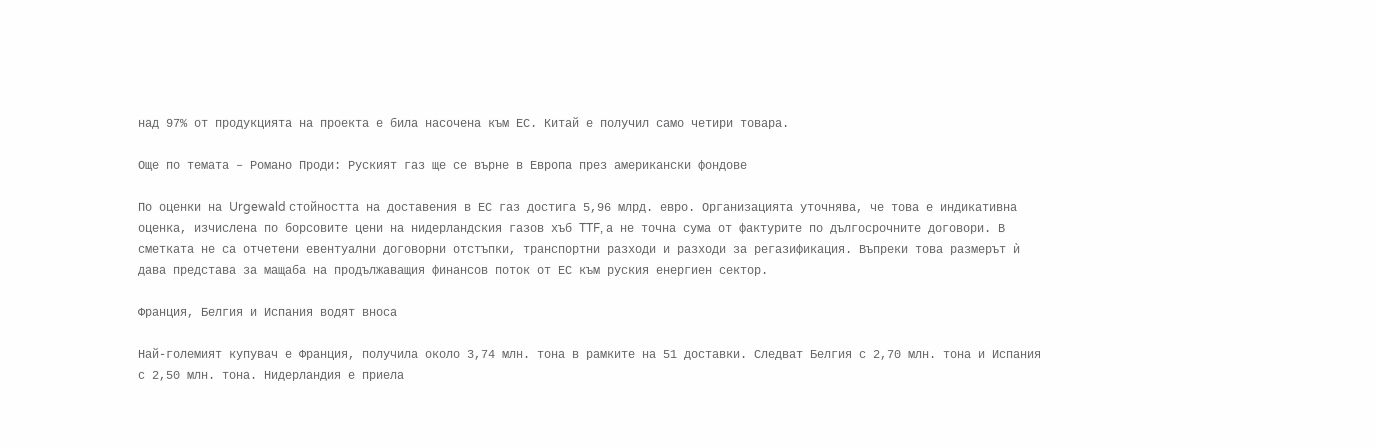над 97% от продукцията на проекта е била насочена към ЕС. Китай е получил само четири товара.

Още по темата – Романо Проди: Руският газ ще се върне в Европа през американски фондове

По оценки на Urgewald стойността на доставения в ЕС газ достига 5,96 млрд. евро. Организацията уточнява, че това е индикативна оценка, изчислена по борсовите цени на нидерландския газов хъб TTF, а не точна сума от фактурите по дългосрочните договори. В сметката не са отчетени евентуални договорни отстъпки, транспортни разходи и разходи за регазификация. Въпреки това размерът ѝ дава представа за мащаба на продължаващия финансов поток от ЕС към руския енергиен сектор.

Франция, Белгия и Испания водят вноса

Най-големият купувач е Франция, получила около 3,74 млн. тона в рамките на 51 доставки. Следват Белгия с 2,70 млн. тона и Испания с 2,50 млн. тона. Нидерландия е приела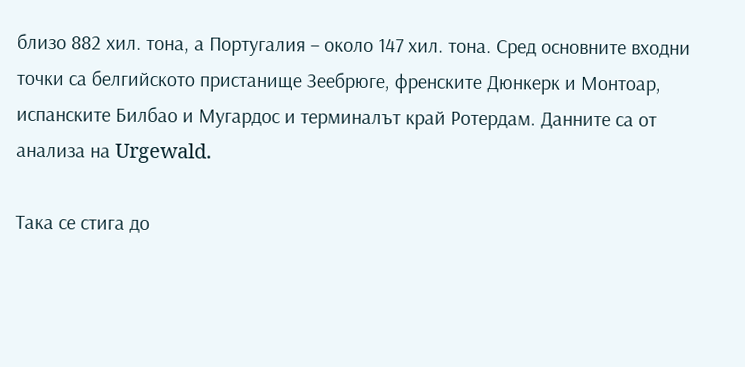близо 882 хил. тона, а Португалия – около 147 хил. тона. Сред основните входни точки са белгийското пристанище Зеебрюге, френските Дюнкерк и Монтоар, испанските Билбао и Мугардос и терминалът край Ротердам. Данните са от анализа на Urgewald.

Така се стига до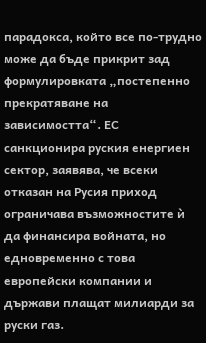парадокса, който все по-трудно може да бъде прикрит зад формулировката „постепенно прекратяване на зависимостта“. ЕС санкционира руския енергиен сектор, заявява, че всеки отказан на Русия приход ограничава възможностите ѝ да финансира войната, но едновременно с това европейски компании и държави плащат милиарди за руски газ.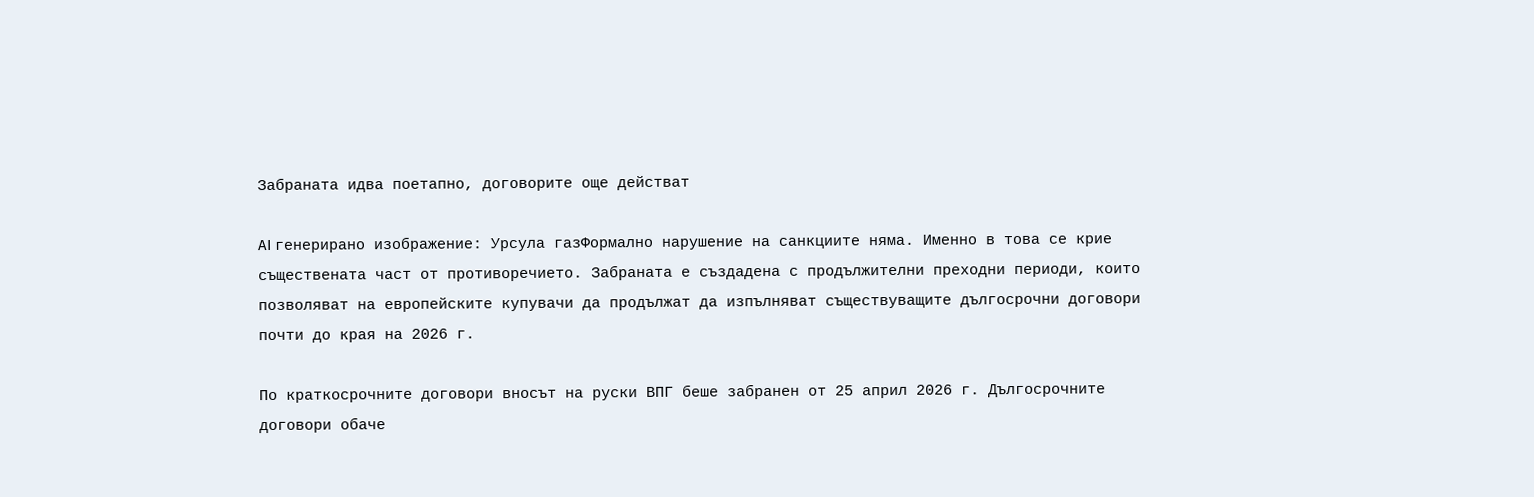Забраната идва поетапно, договорите още действат

AI генерирано изображение: Урсула газФормално нарушение на санкциите няма. Именно в това се крие съществената част от противоречието. Забраната е създадена с продължителни преходни периоди, които позволяват на европейските купувачи да продължат да изпълняват съществуващите дългосрочни договори почти до края на 2026 г.

По краткосрочните договори вносът на руски ВПГ беше забранен от 25 април 2026 г. Дългосрочните договори обаче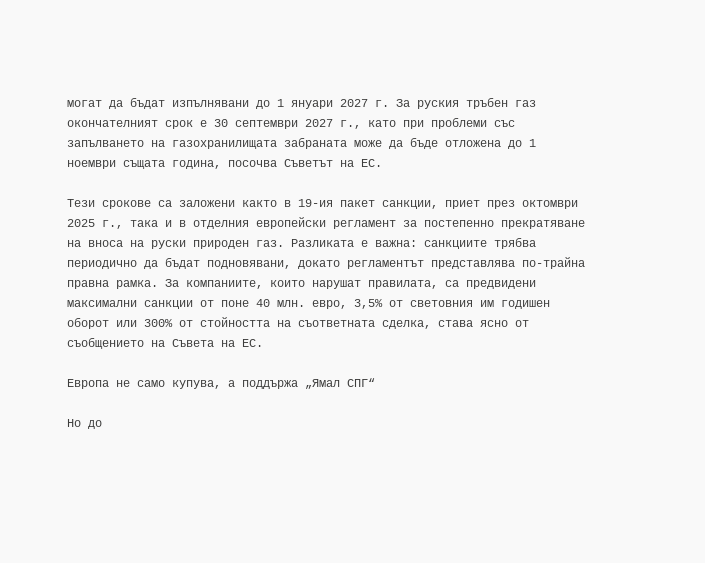могат да бъдат изпълнявани до 1 януари 2027 г. За руския тръбен газ окончателният срок е 30 септември 2027 г., като при проблеми със запълването на газохранилищата забраната може да бъде отложена до 1 ноември същата година, посочва Съветът на ЕС.

Тези срокове са заложени както в 19-ия пакет санкции, приет през октомври 2025 г., така и в отделния европейски регламент за постепенно прекратяване на вноса на руски природен газ. Разликата е важна: санкциите трябва периодично да бъдат подновявани, докато регламентът представлява по-трайна правна рамка. За компаниите, които нарушат правилата, са предвидени максимални санкции от поне 40 млн. евро, 3,5% от световния им годишен оборот или 300% от стойността на съответната сделка, става ясно от съобщението на Съвета на ЕС.

Европа не само купува, а поддържа „Ямал СПГ“

Но до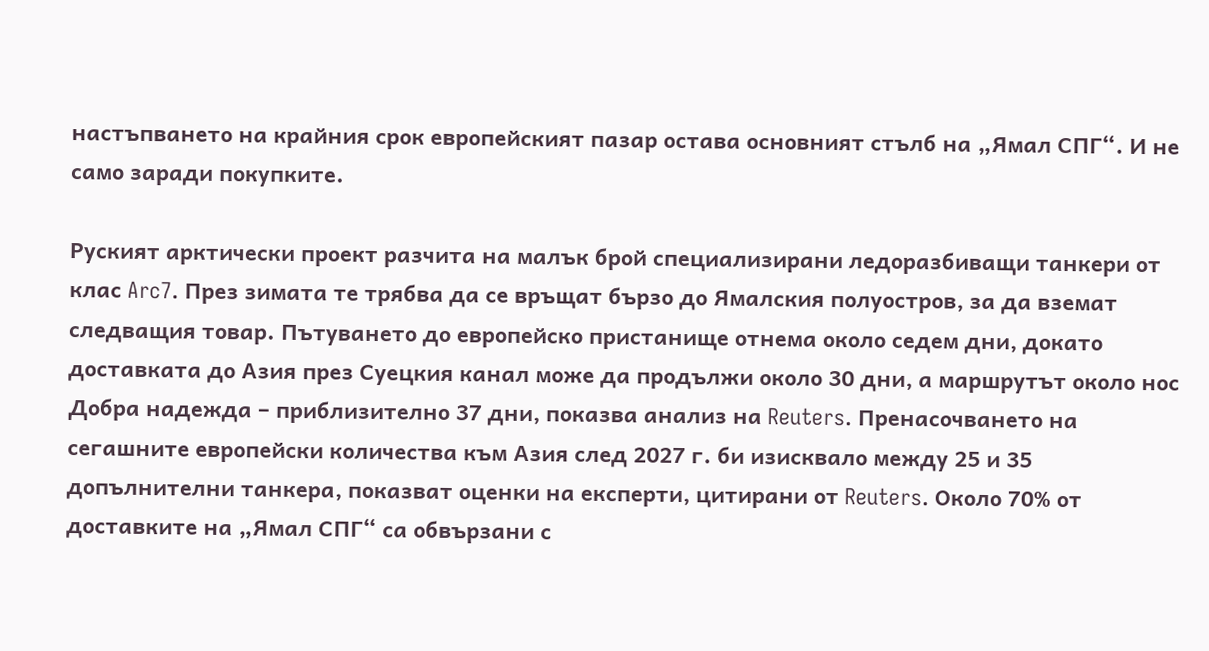настъпването на крайния срок европейският пазар остава основният стълб на „Ямал СПГ“. И не само заради покупките.

Руският арктически проект разчита на малък брой специализирани ледоразбиващи танкери от клас Arc7. През зимата те трябва да се връщат бързо до Ямалския полуостров, за да вземат следващия товар. Пътуването до европейско пристанище отнема около седем дни, докато доставката до Азия през Суецкия канал може да продължи около 30 дни, а маршрутът около нос Добра надежда – приблизително 37 дни, показва анализ на Reuters. Пренасочването на сегашните европейски количества към Азия след 2027 г. би изисквало между 25 и 35 допълнителни танкера, показват оценки на експерти, цитирани от Reuters. Около 70% от доставките на „Ямал СПГ“ са обвързани с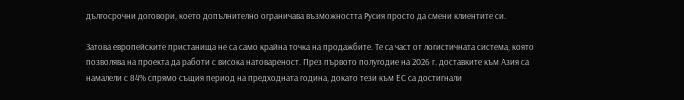дългосрочни договори, което допълнително ограничава възможността Русия просто да смени клиентите си.

Затова европейските пристанища не са само крайна точка на продажбите. Те са част от логистичната система, която позволява на проекта да работи с висока натовареност. През първото полугодие на 2026 г. доставките към Азия са намалели с 84% спрямо същия период на предходната година, докато тези към ЕС са достигнали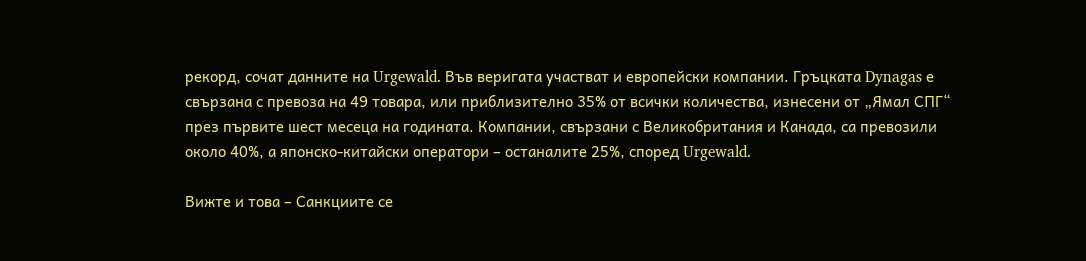рекорд, сочат данните на Urgewald. Във веригата участват и европейски компании. Гръцката Dynagas е свързана с превоза на 49 товара, или приблизително 35% от всички количества, изнесени от „Ямал СПГ“ през първите шест месеца на годината. Компании, свързани с Великобритания и Канада, са превозили около 40%, а японско-китайски оператори – останалите 25%, според Urgewald.

Вижте и това – Санкциите се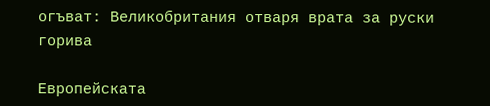огъват: Великобритания отваря врата за руски горива

Европейската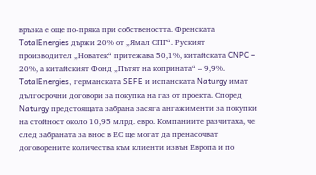връзка е още по-пряка при собствеността. Френската TotalEnergies държи 20% от „Ямал СПГ“. Руският производител „Новатек“ притежава 50,1%, китайската CNPC – 20%, а китайският Фонд „Пътят на коприната“ – 9,9%. TotalEnergies, германската SEFE и испанската Naturgy имат дългосрочни договори за покупка на газ от проекта. Според Naturgy предстоящата забрана засяга ангажименти за покупки на стойност около 10,95 млрд. евро. Компаниите разчитаха, че след забраната за внос в ЕС ще могат да пренасочват договорените количества към клиенти извън Европа и по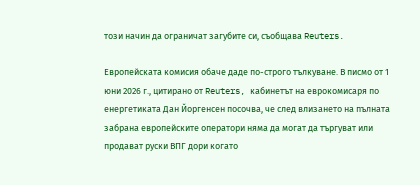този начин да ограничат загубите си, съобщава Reuters.

Европейската комисия обаче даде по-строго тълкуване. В писмо от 1 юни 2026 г., цитирано от Reuters, кабинетът на еврокомисаря по енергетиката Дан Йоргенсен посочва, че след влизането на пълната забрана европейските оператори няма да могат да търгуват или продават руски ВПГ дори когато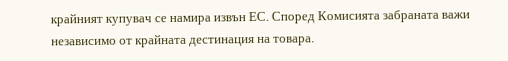крайният купувач се намира извън ЕС. Според Комисията забраната важи независимо от крайната дестинация на товара.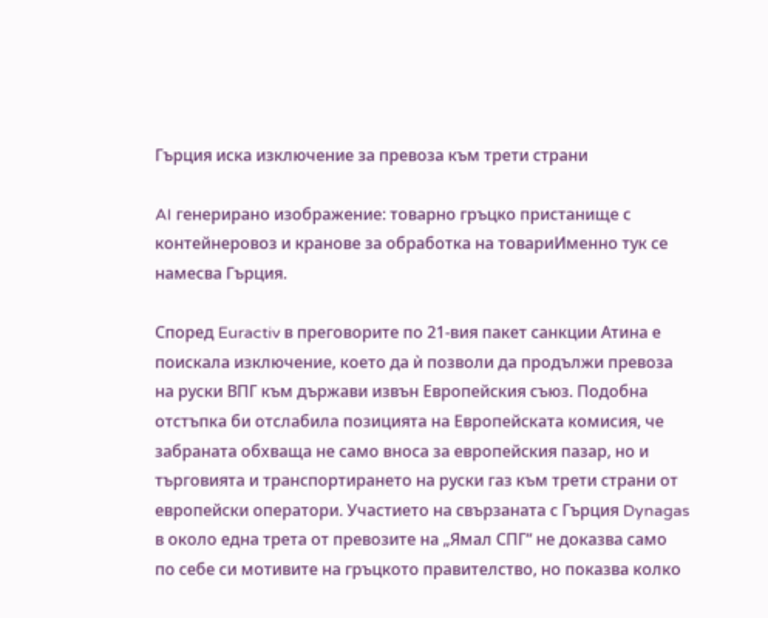Гърция иска изключение за превоза към трети страни

AI генерирано изображение: товарно гръцко пристанище с контейнеровоз и кранове за обработка на товариИменно тук се намесва Гърция.

Според Euractiv в преговорите по 21-вия пакет санкции Атина е поискала изключение, което да ѝ позволи да продължи превоза на руски ВПГ към държави извън Европейския съюз. Подобна отстъпка би отслабила позицията на Европейската комисия, че забраната обхваща не само вноса за европейския пазар, но и търговията и транспортирането на руски газ към трети страни от европейски оператори. Участието на свързаната с Гърция Dynagas в около една трета от превозите на „Ямал СПГ“ не доказва само по себе си мотивите на гръцкото правителство, но показва колко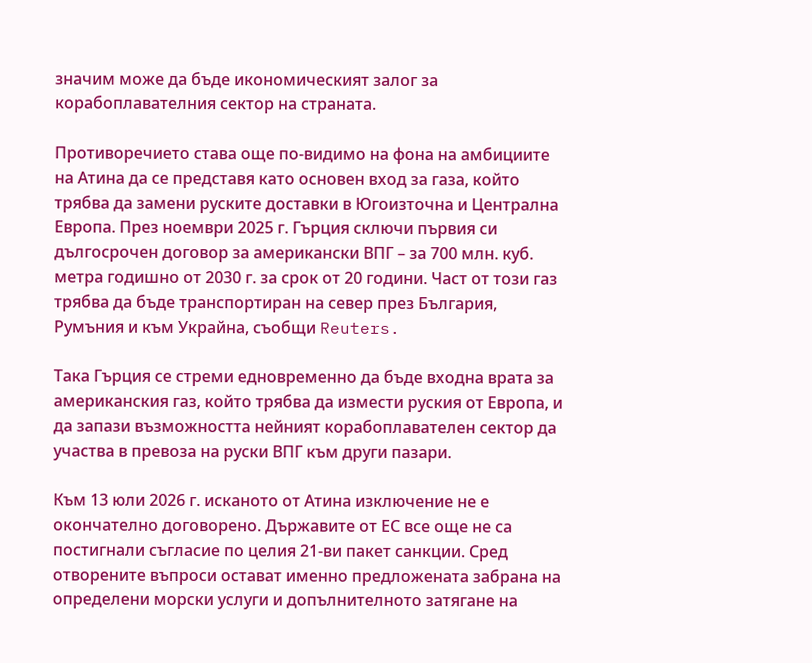значим може да бъде икономическият залог за корабоплавателния сектор на страната.

Противоречието става още по-видимо на фона на амбициите на Атина да се представя като основен вход за газа, който трябва да замени руските доставки в Югоизточна и Централна Европа. През ноември 2025 г. Гърция сключи първия си дългосрочен договор за американски ВПГ – за 700 млн. куб. метра годишно от 2030 г. за срок от 20 години. Част от този газ трябва да бъде транспортиран на север през България, Румъния и към Украйна, съобщи Reuters.

Така Гърция се стреми едновременно да бъде входна врата за американския газ, който трябва да измести руския от Европа, и да запази възможността нейният корабоплавателен сектор да участва в превоза на руски ВПГ към други пазари.

Към 13 юли 2026 г. исканото от Атина изключение не е окончателно договорено. Държавите от ЕС все още не са постигнали съгласие по целия 21-ви пакет санкции. Сред отворените въпроси остават именно предложената забрана на определени морски услуги и допълнителното затягане на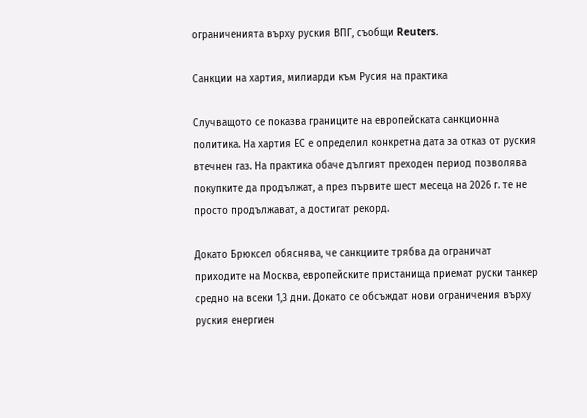ограниченията върху руския ВПГ, съобщи Reuters.

Санкции на хартия, милиарди към Русия на практика

Случващото се показва границите на европейската санкционна политика. На хартия ЕС е определил конкретна дата за отказ от руския втечнен газ. На практика обаче дългият преходен период позволява покупките да продължат, а през първите шест месеца на 2026 г. те не просто продължават, а достигат рекорд.

Докато Брюксел обяснява, че санкциите трябва да ограничат приходите на Москва, европейските пристанища приемат руски танкер средно на всеки 1,3 дни. Докато се обсъждат нови ограничения върху руския енергиен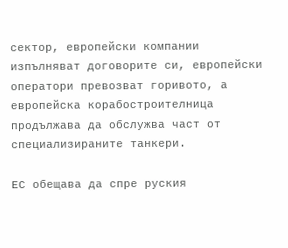сектор, европейски компании изпълняват договорите си, европейски оператори превозват горивото, а европейска корабостроителница продължава да обслужва част от специализираните танкери.

ЕС обещава да спре руския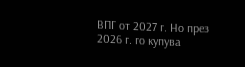ВПГ от 2027 г. Но през 2026 г. го купува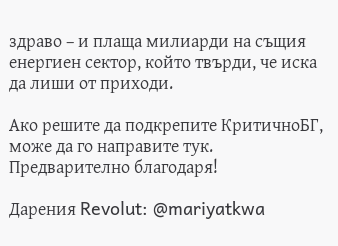здраво – и плаща милиарди на същия енергиен сектор, който твърди, че иска да лиши от приходи.

Ако решите да подкрепите КритичноБГ, може да го направите тук. Предварително благодаря!

Дарения Revolut: @mariyatkwa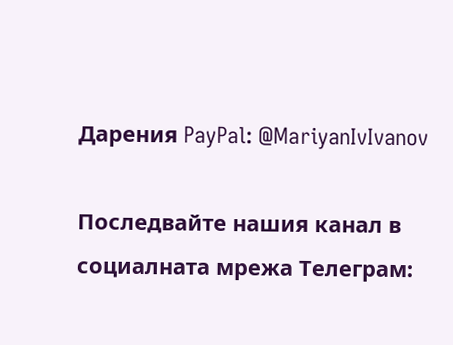Дарения PayPal: @MariyanIvIvanov

Последвайте нашия канал в социалната мрежа Телеграм: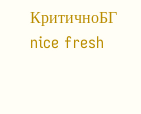КритичноБГ
nice fresh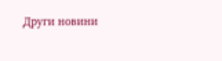Други новини